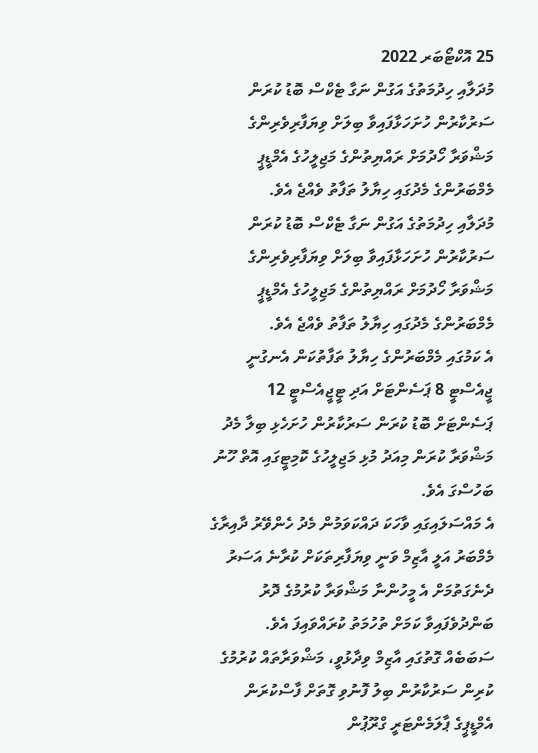25 އޮކްޓޯބަރ 2022
މުދަލާއި ހިދުމަތުގެ އަގުން ނަގާ ޓެކްސް ބޮޑު ކުރަން ސަރުކާރުން ހުށަހަޅާފައިވާ ބިލަށް ވިޔަފާރިވެރިންގެ މަޝްވަރާ ހޯދުމަށް ރައްޔިތުންގެ މަޖިލީހުގެ އެމްޑީޕީ މެމްބަރުންގެ މެދުގައި ހިޔާލު ތަފާތު ވެއްޖެ އެވެ.
މުދަލާއި ހިދުމަތުގެ އަގުން ނަގާ ޓެކްސް ބޮޑު ކުރަން ސަރުކާރުން ހުށަހަޅާފައިވާ ބިލަށް ވިޔަފާރިވެރިންގެ މަޝްވަރާ ހޯދުމަށް ރައްޔިތުންގެ މަޖިލީހުގެ އެމްޑީޕީ މެމްބަރުންގެ މެދުގައި ހިޔާލު ތަފާތު ވެއްޖެ އެވެ.
އެ ކަމުގައި މެމްބަރުންގެ ހިޔާލު ތަފާތުކަން އެނގުނީ ޖީއެސްޓީ 8 ޕަސެންޓަށް އަދި ޓީޖީއެސްޓީ 12 ޕަސެންޓަށް ބޮޑު ކުރަން ސަރުކާރުން ހުށަހެޅި ބިލާ މެދު މަޝްވަރާ ކުރަން މިއަދު މުޅި މަޖިލީހުގެ ކޮމިޓީގައި އޮތް ހޫނު ބަހުސްގަ އެވެ.
އެ މައްސަލައިގައި ވާހަކަ ދައްކަވަމުން މެދު ހެންވޭރު ދާއިރާގެ މެމްބަރު އަލީ އާޒިމް ވަނީ ވިޔަފާރިތަކަށް ކުރާނެ އަސަރު ދެނެގަތުމަށް އެ މީހުންނާ މަޝްވަރާ ކުރުމުގެ ދޮރު ބަންދުވެފައިވާ ކަމަށް ތުހުމަތު ކުރައްވައިފަ އެވެ.
ސަބަބެއް ގޮތުގައި އާޒިމް ވިދާޅުވީ، މަޝްވަރާތައް ކުރުމުގެ ކުރިން ސަރުކާރުން ބިލު ފޮނުވި ގޮތަށް ފާސްކުރަން އެމްޑީޕީގެ ޕާލަމެންޓަރީ ގްރޫޕުން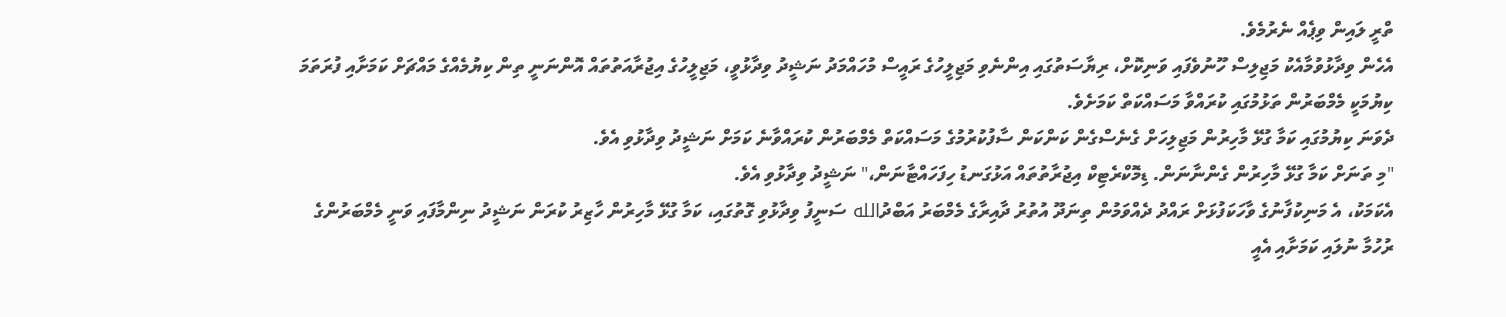ތްރީ ލައިން ވިޕެއް ނެރުމެވެ.
އެހެން ވިދާޅުވުމާއެކު މަޖިލިސް ހޫނުވެފައި ވަނިކޮށް، ރިޔާސަތުގައި އިންނެވި މަޖިލީހުގެ ރައީސް މުހައްމަދު ނަޝީދު ވިދާޅުވީ، މަޖިލީހުގެ އިޖުރާއަތުތައް އޮންނަނީ ތިން ކިޔުމެއްގެ މައްޗަށް ކަމަށާއި ފުރަތަމަ ކިޔުމަކީ މެމްބަރުން ތަޅުމުގައި ކުރައްވާ މަސައްކަތް ކަމަށެވެ.
ދެވަނަ ކިޔުމުގައި ކަމާ ގުޅޭ މާހިރުން މަޖިލިހަށް ގެނެސްގެން ކަންކަން ސާފުކުރުމުގެ މަސައްކަތް މެމްބަރުން ކުރައްވާނެ ކަމަށް ނަޝީދު ވިދާޅުވި އެވެ.
"މި ތަނަށް ކަމާ ގުޅޭ މާހިރުން ގެންނާނަން. ޑިމޮކްރެޓިކް އިޖުރާތުތައް އަޅުގަނޑު ހިފަހައްޓާނަން،" ނަޝީދު ވިދާޅުވި އެވެ.
އެކަމަކު، އެ މަނިކުފާނުގެ ވާހަކަފުޅަށް ރައްދު ދެއްވަމުން ތިނަދޫ އުތުރު ދާއިރާގެ މެމްބަރު އަބްދުالله ސަނީފު ވިދާޅުވި ގޮތުގައި، ކަމާ ގުޅޭ މާހިރުން ހާޒިރު ކުރަން ނަޝީދު ނިންމާފައި ވަނީ މެމްބަރުންގެ ރުހުމާ ނުލައި ކަމަށާއި އެއީ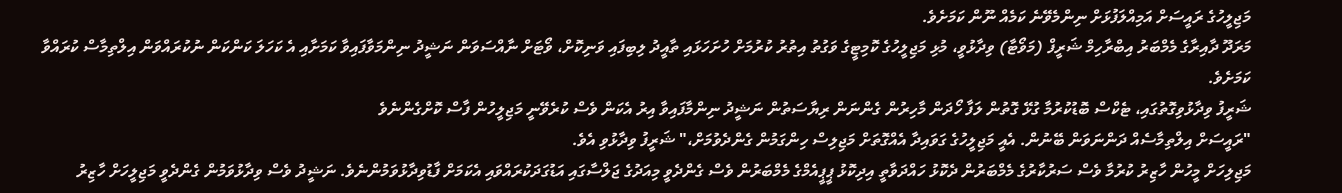މަޖިލީހުގެ ރައީސަށް އަމިއްލަފުޅަށް ނިންމެވޭނެ ކަމެއް ނޫން ކަމަށެވެ.
މަރަދޫ ދާއިރާގެ މެމްބަރު އިބްރާހިމް ޝަރީފް (މަވޯޓާ) ވިދާޅުވީ، މުޅި މަޖިލީހުގެ ކޮމިޓީގެ ވަގުތު އިތުރު ކުރުމަށް ހުށަހަޅައި ތާއީދު ލިބިފައި ވަނިކޮށް، ވޯޓަށް ނާއްސަވަން ނަޝީދު ނިންމަވާފައިވާ ކަމަށާއި އެ ކަހަލަ ކަންކަން ނުކުރައްވަން އިލްތިމާސް ކުރައްވާ ކަމަށެވެ.
ޝަރީފު ވިދާޅުވިގޮތުގައި، ޓެކްސް ބޮޑުކުރުމާ ގުޅޭ ގޮތުން ލަފާ ހޯދަން މާހިރުން ގެންނަން ރިޔާސަތުން ނަޝީދު ނިންމާފައިވާ އިރު އެކަން ވެސް ކުރެވޭނީ މަޖިލީހުން ފާސް ކޮށްގެންނެވެ
"ރައީސަށް އިލްތިމާސެއް ދަންނަވަން ބޭނުން. އެއީ މަޖިލީހުގެ ގަވައިދާ އެއްގޮތަށް މަޖިލިސް ހިންގަމުން ގެންދެވުމަށް،" ޝަރީފު ވިދާޅުވި އެވެ.
މަޖިލިހަށް މީހުން ހާޒިރު ކުރުމާ ވެސް ސަރުކާރުގެ މެމްބަރުން ދެކޮޅު ހައްދަވާތީ އިދިކޮޅު ޕީޕީއެމްގެ މެމްބަރުން ވެސް ގެންދެވީ މިއަދުގެ ޖަލްސާގައި އަޑުގަދަކުރައްވައި އެކަމަށް ފާޑުވިދާޅުވަމުންނެވެ. ނަޝީދު ވެސް ވިދާޅުވަމުން ގެންދެވީ މަޖިލީހަށް ހާޒިރު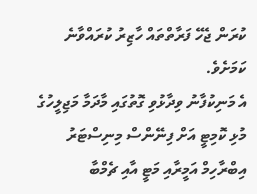ކުރަން ޖެހޭ ފަރާތްތައް ހާޒިރު ކުރައްވާނެ ކަމަށެވެ.
އެ މަނިކުފާނު ވިދާޅުވި ގޮތުގައި މާދަމާ މަޖިލީހުގެ މުޅި ކޮމިޓީ އަށް ފިނޭންސް މިނިސްޓަރު އިބްރާހިމް އަމީރާއި މަޓީ އާއި ޗެމްބާ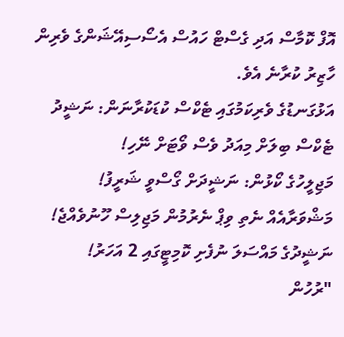އޮފް ކޮމާސް އަދި ގެސްޓް ހައުސް އެސޯސިއޭޝަންގެ ވެރިން ހާޒިރު ކުރާނެ އެވެ.
އަޅުގަނޑުގެ ވެރިކަމުގައި ޓެކްސް ކުޑަކުރާނަން: ނަޝީދު
ޓެކްސް ބިލަށް މިއަދު ވެސް ވޯޓަށް ނޭހި!
މަޖިލީހުގެ ކޯޅުން: ނަޝީދަށް ގޯސްވީ ޝަރީފު!
މަޝްވަރާއެއް ނެތި ވިޕް ނެރުމުން މަޖިލިސް ހޫނުވެއްޖެ!
ނަޝީދުގެ މައްސަލަ ނުފެށި ކޮމިޓީގައި 2 އަހަރު!
"ރުހުން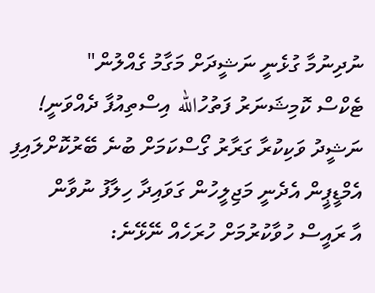ނުދިނުމާ ގުޅެނީ ނަޝީދަށް މަގާމު ގެއްލުން"
ޓެކްސް ކޮމިޝަނަރު ފަތުހުالله އިސްތިއުފާ ދެއްވަނީ!
ނަޝީދު ވަކިކުރާ ގަރާރު ގޯސްކަމަށް ބުނެ ބޭރުކޮށްލައިފި
އެމްޑީޕީން އެދެނީ މަޖިލީހުން ގަވައިދާ ހިލާފު ނުވާން
އާ ރައީސް ހުވާކުރުމަށް ހުރަހެއް ނޭޅޭނެ: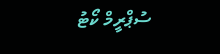ސުޕްރީމް ކޯޓު